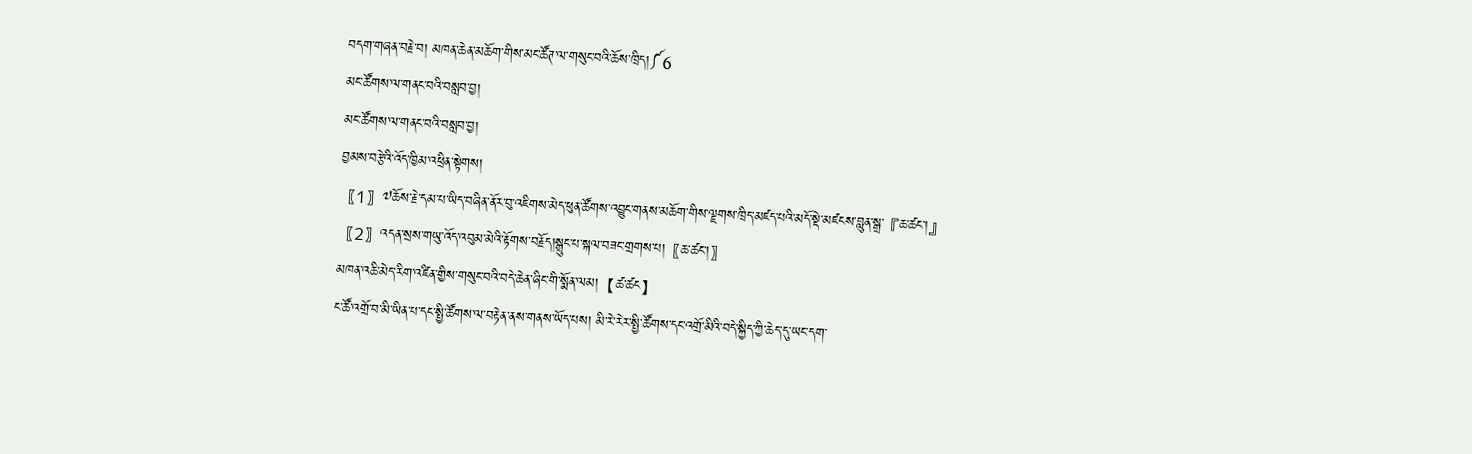བདག་གཞན་བརྗེ་བ། མཁན་ཆེན་མཆོག་གིས་མང་ཚོཊ་ལ་གསུང་བའི་ཆོས་ཁྲིད།༼6
མང་ཚོགས་ལ་གནང་བའི་བསླབ་བྱ།
མང་ཚོགས་ལ་གནང་བའི་བསླབ་བྱ།
བྱམས་བརྩེའི་འོད་ཁྱིམ་འཕྲིན་སྟེགས།
〖1〗༧ཆོས་རྗེ་དམ་པ་ཡིད་བཞིན་ནོར་བུ་འཇིགས་མེད་ཕུན་ཚོགས་འབྱུང་གནས་མཆོག་གིས་ལྗགས་ཁྲིད་མཛད་པའི་མདོ་སྡེ་མཛངས་བླུན་སྒྲ་『ཆ་ཚང་།』
〖2〗འདན་སྲས་གཡུ་འོད་འབུམ་མེའི་རྟོགས་བརྗོད།སྒྲུང་པ་སྐལ་བཟང་གྲགས་པ།〖ཆ་ཚང་།〗
མཁན་འཆི་མེད་རིག་འཛིན་གྱིས་གསུང་བའི་བདེ་ཆེན་ཞིང་གི་སྨོན་ལམ།【ཚ་ཚང】
ང་ཚོ་འགྲོ་བ་མི་ཡིན་པ་དང་སྤྱི་ཚོགས་ལ་བརྟེན་ནས་གནས་ཡོད་པས། མི་རེ་རེར་སྤྱི་ཚོགས་དང་འགྲོ་མིའི་བདེ་སྐྱིད་ཀྱི་ཆེད་དུ་ཡང་དག་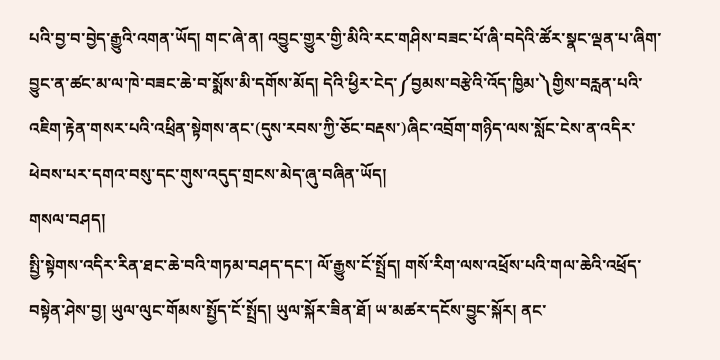པའི་བྱ་བ་བྱེད་རྒྱུའི་འགན་ཡོད། གང་ཞེ་ན། འབྱུང་གྱུར་གྱི་མིའི་རང་གཤིས་བཟང་པོ་ཞི་བདེའི་ཚོར་སྣང་ལྡན་པ་ཞིག་བྱུང་ན་ཚང་མ་ལ་ཁེ་བཟང་ཆེ་བ་སྨོས་མི་དགོས་མོད། དེའི་ཕྱིར་ངེད་༼བྱམས་བརྩེའི་འོད་ཁྱིམ་༽གྱིས་བརླན་པའི་འཇིག་རྟེན་གསར་པའི་འཕྲིན་སྟེགས་ནང་(དུས་རབས་ཀྱི་ཅོང་བརྡས་)ཞིང་འབྲོག་གཉིད་ལས་སློང་ངེས་ན་འདིར་ཕེབས་པར་དགའ་བསུ་དང་གུས་འདུད་གྲངས་མེད་ཞུ་བཞིན་ཡོད།
གསལ་བཤད།
སྤྱི་སྟེགས་འདིར་རིན་ཐང་ཆེ་བའི་གཏམ་བཤད་དང་། ལོ་རྒྱུས་ངོ་སྤྲོད། གསོ་རིག་ལས་འཕྲོས་པའི་གལ་ཆེའི་འཕྲོད་བསྟེན་ཤེས་བྱ། ཡུལ་ལུང་གོམས་སྤྱོད་ངོ་སྤྲོད། ཡུལ་སྐོར་ཟིན་ཐོ། ཡ་མཚར་དངོས་བྱུང་སྐོར། ནང་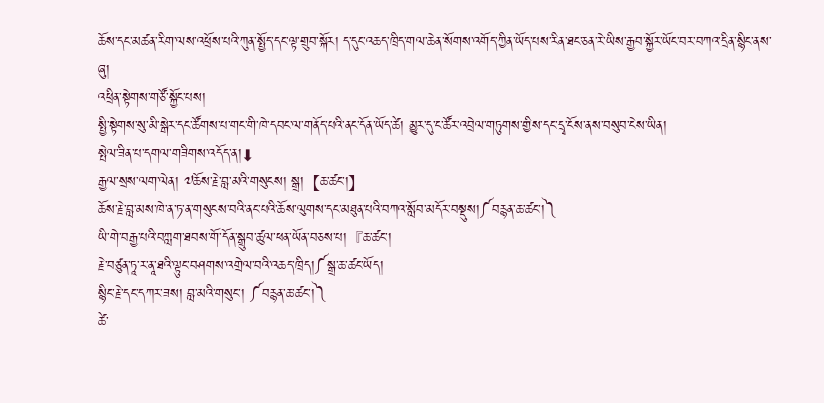ཆོས་དང་མཚན་རིག་ལས་འཕྲོས་པའི་ཀུན་སྤྱོད་དང་ལྟ་གྲུབ་སྐོར། ད་དུང་འཆད་ཁྲིད་གལ་ཆེན་སོགས་འགོད་ཀྱིན་ཡོད་པས་རིན་ཐང་ཅན་རེ་ཡིས་རྒྱབ་སྐྱོར་ཡོང་བར་བཀའ་དྲིན་སྙིང་ནས་ཞུ།
འཕྲིན་སྟེགས་གཙོ་སྐྱོང་པས།
སྤྱི་སྟེགས་སུ་མི་སྒེར་དང་ཚོགས་པ་གང་གི་ཁེ་དབང་ལ་གནོད་པའི་ནང་དོན་ཡོད་ཚེ། མྱུར་དུ་ང་ཚོར་འབྲེལ་གཏུགས་གྱིས་དང་དྲྭ་ངོས་ནས་བསུབ་ངེས་ཡིན།
སྤེལ་ཟིན་པ་དགལ་གཟིགས་འདོད་ན།⬇
རྒྱལ་སྲས་ལག་ལེན། ༧ཆོས་རྗེ་བླ་མའི་གསུངས། སྒྲ།【ཆ་ཚང་།】
ཆོས་རྗེ་བླ་མས་ཁེ་ན་ཏ་ན་གསུངས་བའི་ནང་པའི་ཆོས་ལུགས་དང་མཐུན་པའི་བཀའ་སློབ་མདོར་བསྡུས།༼བརྙན་ཆ་ཚང་།༽
ཡི་གེ་བརྒྱ་པའི་བཀླག་ཐབས་གོ་དོན་སྒྲུབ་ཚུལ་ཕན་ཡོན་བཅས་པ།『ཆ་ཚང་།
རྗེ་བཙུན་ཏཱ་ར་ནཱ་ཐའི་ལྟུང་བཤགས་འགྲེལ་བའི་འཆད་ཁྲིད།༼སྒྲ་ཆ་ཚང་ཡོད།
སྙིང་རྗེ་དང་དཀར་ཟས། བླ་མའི་གསུང་། ༼བརྙན་ཆ་ཚང་།༽
ཚེ་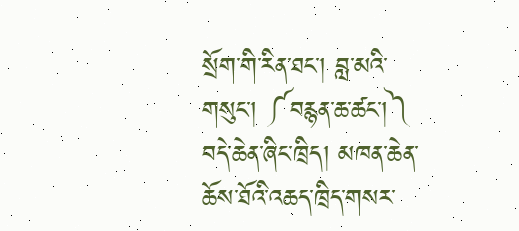སྲོག་གི་རིན་ཐང་། བླ་མའི་གསུང་། ༼བརྙན་ཆ་ཚང་།༽
བདེ་ཆེན་ཞིང་ཁྲིད། མཁན་ཆེན་ཆོས་ཐོའི་འཆད་ཁྲིད་གསར་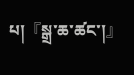པ།『སྒྲ་ཆ་ཚང་།』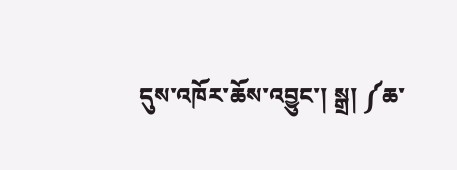དུས་འཁོར་ཆོས་འབྱུང་། སྒྲ། ༼ཆ་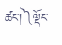ཚང་།༽ལྡོང་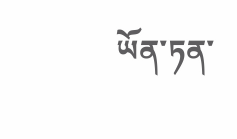ཡོན་ཏན་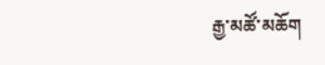རྒྱ་མཚོ་མཆོག